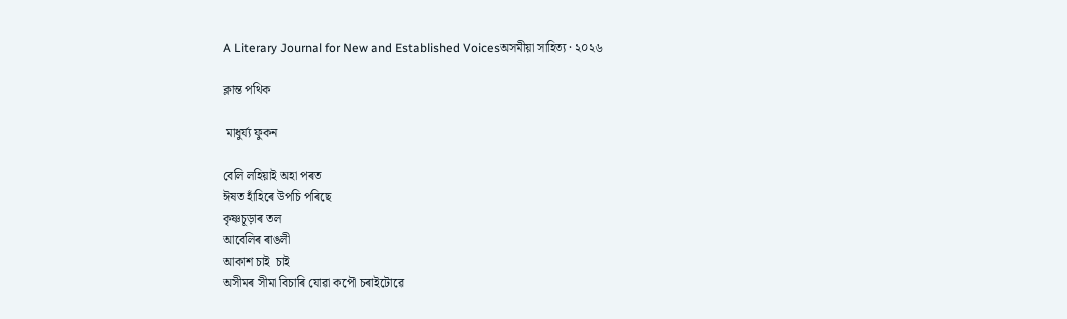A Literary Journal for New and Established Voicesঅসমীয়া সাহিত্য · ২০২৬

ক্লান্ত পথিক

 মাধুৰ্য্য ফুকন

বেলি লহিয়াই অহা পৰত
ঈষত হাঁহিৰে উপচি পৰিছে
কৃষ্ণচূড়াৰ তল
আবেলিৰ ৰাঙলী
আকাশ চাই  চাই
অসীমৰ সীমা বিচাৰি যোৱা কপৌ চৰাইটোৱে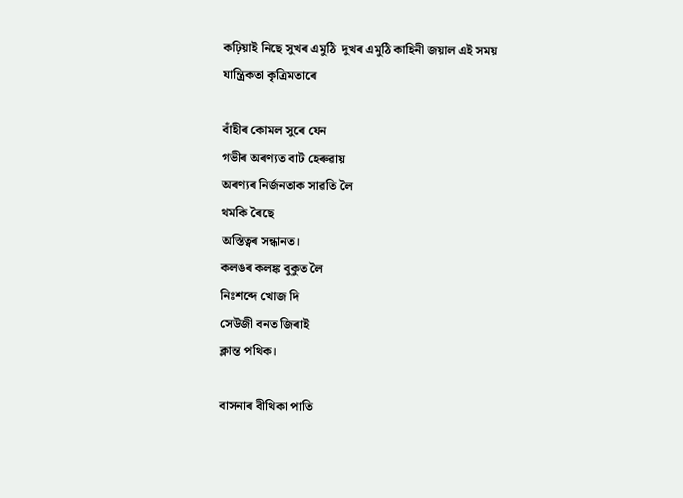কঢ়িয়াই নিছে সুখৰ এমুঠি  দুখৰ এমুঠি কাহিনী জয়াল এই সময়
যান্ত্ৰিকতা কৃত্ৰিমতাৰে

বাঁহীৰ কোমল সুৰে যেন
গভীৰ অৰণ্যত বাট হেৰুৱায়
অৰণ্যৰ নিৰ্জনতাক সাৱতি লৈ
থমকি ৰৈছে
অস্তিত্বৰ সন্ধানত।
কলঙৰ কলঙ্ক বুকুত লৈ
নিঃশব্দে খোজ দি
সেউজী বনত জিৰাই
ক্লান্ত পথিক।

বাসনাৰ বীথিকা পাতি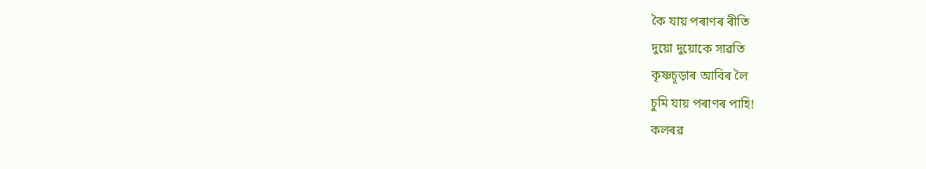কৈ যায় পৰাণৰ ৰীতি
দুয়ো দুয়োকে সাৱতি
কৃষ্ণচূড়াৰ আবিৰ লৈ
চুমি যায় পৰাণৰ পাহি!
কলৰৱ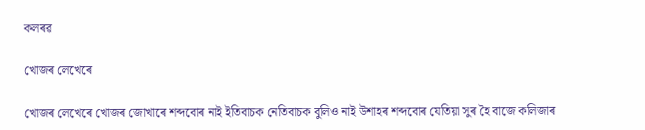কলৰৱ

খোজৰ লেখেৰে

খোজৰ লেখেৰে খোজৰ জোখাৰে শব্দবোৰ নাই ইতিবাচক নেতিবাচক বুলিও নাই উশাহৰ শব্দবোৰ যেতিয়া সুৰ হৈ বাজে কলিজাৰ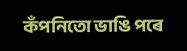কঁপনিতো ভাঙি পৰে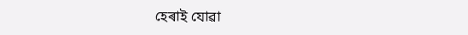হেৰাই যোৱা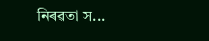নিৰৱতা স...